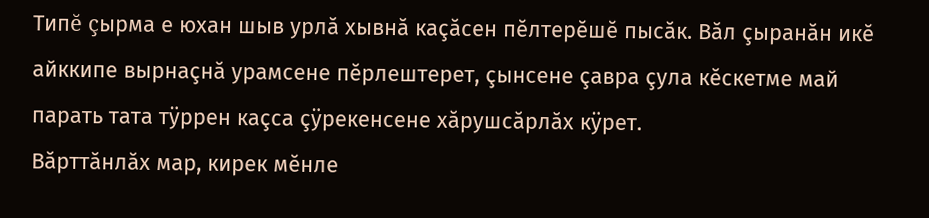Типĕ çырма е юхан шыв урлă хывнă каçăсен пĕлтерĕшĕ пысăк. Вăл çыранăн икĕ айккипе вырнаçнă урамсене пĕрлештерет, çынсене çавра çула кĕскетме май парать тата тÿррен каçса çÿрекенсене хăрушсăрлăх кÿрет.
Вăрттăнлăх мар, кирек мĕнле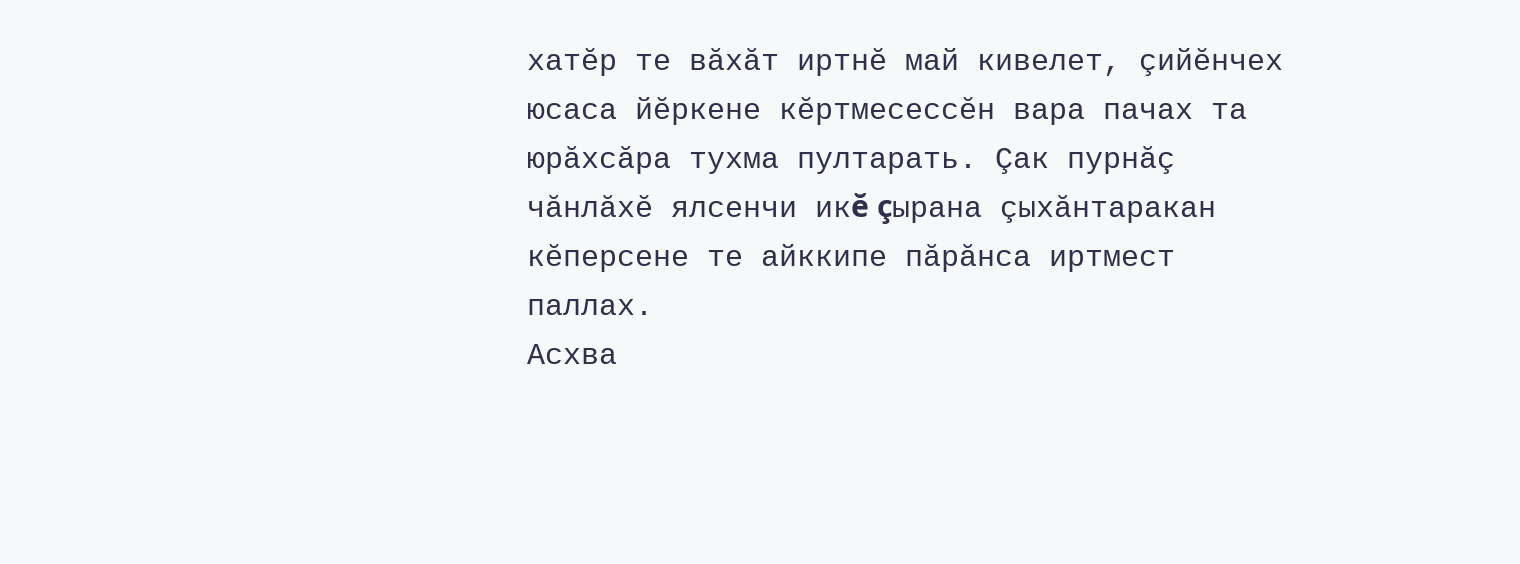хатĕр те вăхăт иртнĕ май кивелет, çийĕнчех юсаса йĕркене кĕртмесессĕн вара пачах та юрăхсăра тухма пултарать. Çак пурнăç чăнлăхĕ ялсенчи икĕ çырана çыхăнтаракан кĕперсене те айккипе пăрăнса иртмест паллах.
Асхва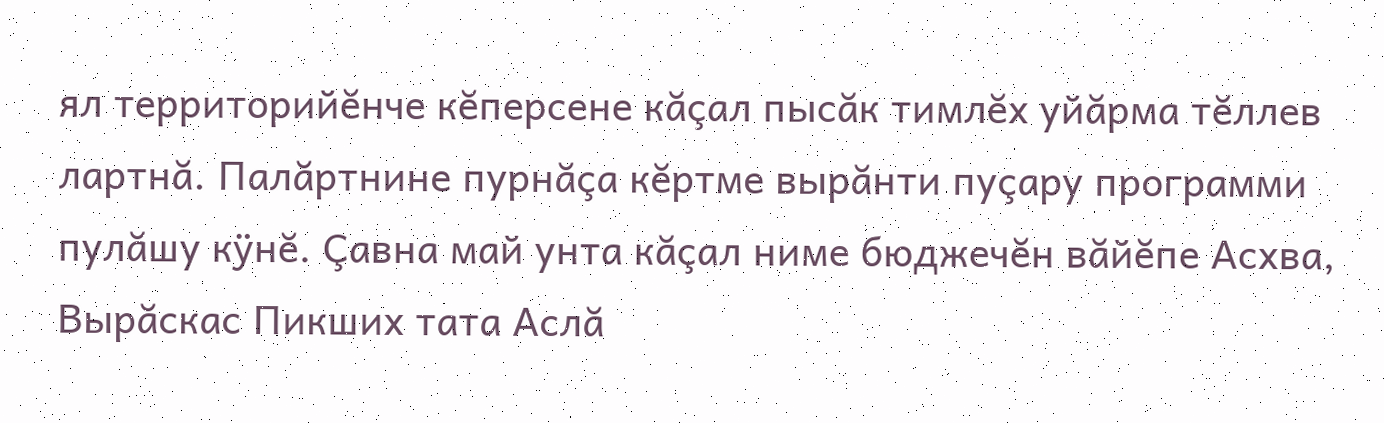ял территорийĕнче кĕперсене кăçал пысăк тимлĕх уйăрма тĕллев лартнă. Палăртнине пурнăçа кĕртме вырăнти пуçару программи пулăшу кÿнĕ. Çавна май унта кăçал ниме бюджечĕн вăйĕпе Асхва, Вырăскас Пикших тата Аслă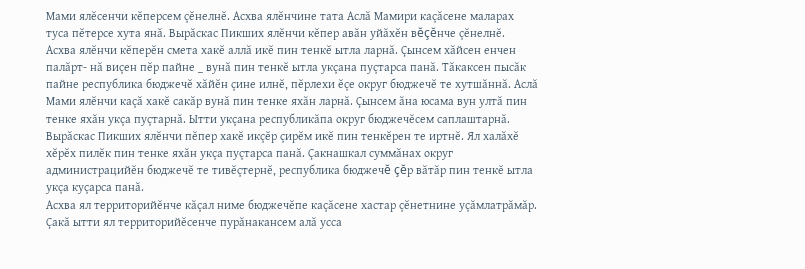Мами ялĕсенчи кĕперсем çĕнелнĕ. Асхва ялĕнчине тата Аслă Мамири каçăсене маларах туса пĕтерсе хута янă. Вырăскас Пикших ялĕнчи кĕпер авăн уйăхĕн вĕçĕнче çĕнелнĕ.
Асхва ялĕнчи кĕперĕн смета хакĕ аллă икĕ пин тенкĕ ытла ларнă. Çынсем хăйсен енчен палăрт- нă виçен пĕр пайне _ вунă пин тенкĕ ытла укçана пуçтарса панă. Тăкаксен пысăк пайне республика бюджечĕ хăйĕн çине илнĕ, пĕрлехи ĕçе округ бюджечĕ те хутшăннă. Аслă Мами ялĕнчи каçă хакĕ сакăр вунă пин тенке яхăн ларнă. Çынсем ăна юсама вун ултă пин тенке яхăн укçа пуçтарнă. Ытти укçана республикăпа округ бюджечĕсем саплаштарнă. Вырăскас Пикших ялĕнчи пĕпер хакĕ икçĕр çирĕм икĕ пин тенкĕрен те иртнĕ. Ял халăхĕ хĕрĕх пилĕк пин тенке яхăн укçа пуçтарса панă. Çакнашкал суммăнах округ администрацийĕн бюджечĕ те тивĕçтернĕ, республика бюджечĕ çĕр вăтăр пин тенкĕ ытла укçа куçарса панă.
Асхва ял территорийĕнче кăçал ниме бюджечĕпе каçăсене хастар çĕнетнине уçăмлатрăмăр. Çакă ытти ял территорийĕсенче пурăнакансем алă усса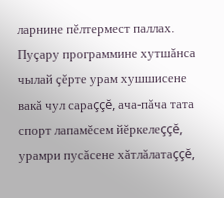ларнине пĕлтермест паллах. Пуçару программине хутшăнса чылай çĕрте урам хушшисене вакă чул сараççĕ, ача-пăча тата спорт лапамĕсем йĕркелеççĕ, урамри пусăсене хăтлăлатаççĕ,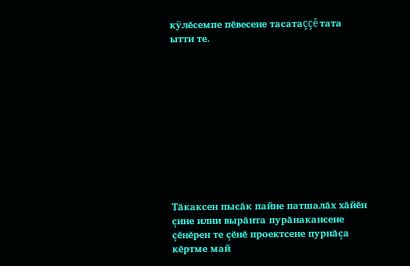кÿлĕсемпе пĕвесене тасатаççĕ тата ытти те.











Тăкаксен пысăк пайне патшалăх хăйĕн çине илни вырăнта пурăнакансене çĕнĕрен те çĕнĕ проектсене пурнăçа кĕртме май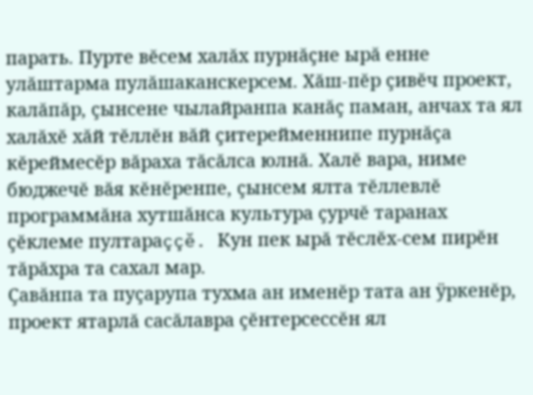парать. Пурте вĕсем халăх пурнăçне ырă енне улăштарма пулăшаканскерсем. Хăш-пĕр çивĕч проект, калăпăр, çынсене чылайранпа канăç паман, анчах та ял халăхĕ хăй тĕллĕн вăй çитерейменнипе пурнăçа кĕреймесĕр вăраха тăсăлса юлнă. Халĕ вара, ниме бюджечĕ вăя кĕнĕренпе, çынсем ялта тĕллевлĕ программăна хутшăнса культура çурчĕ таранах çĕклеме пултараççĕ. Кун пек ырă тĕслĕх-сем пирĕн тăрăхра та сахал мар.
Çавăнпа та пуçарупа тухма ан именĕр тата ан ÿркенĕр, проект ятарлă сасăлавра çĕнтерсессĕн ял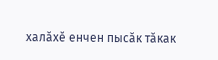халăхĕ енчен пысăк тăкак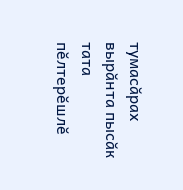тумасăрах вырăнта пысăк тата пĕлтерĕшлĕ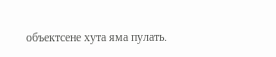объектсене хута яма пулать.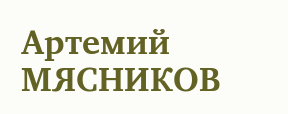Артемий МЯСНИКОВ